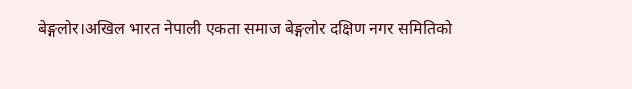बेङ्गलोर।अखिल भारत नेपाली एकता समाज बेङ्गलोर दक्षिण नगर समितिको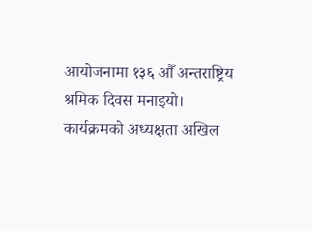आयोजनामा १३६ औँ अन्तराष्ट्रिय श्रमिक दिवस मनाइयो। कार्यक्रमको अध्यक्षता अखिल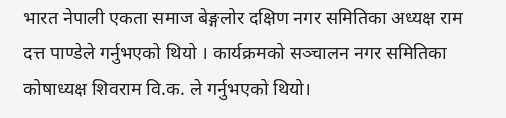भारत नेपाली एकता समाज बेङ्गलोर दक्षिण नगर समितिका अध्यक्ष राम दत्त पाण्डेले गर्नुभएको थियो । कार्यक्रमको सञ्चालन नगर समितिका कोषाध्यक्ष शिवराम वि.क. ले गर्नुभएको थियो।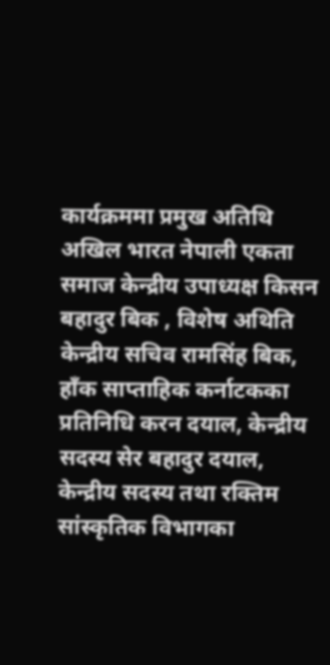कार्यक्रममा प्रमुख अतिथि अखिल भारत नेपाली एकता समाज केन्द्रीय उपाध्यक्ष किसन बहादुर बिक , विशेष अथिति केन्द्रीय सचिव रामसिंह बिक, हाँक साप्ताहिक कर्नाटकका प्रतिनिधि करन दयाल, केन्द्रीय सदस्य सेर बहादुर दयाल, केन्द्रीय सदस्य तथा रक्तिम सांस्कृतिक विभागका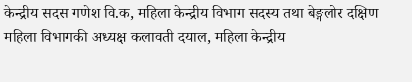केन्द्रीय सदस गणेश वि.क, महिला केन्द्रीय विभाग सदस्य तथा बेङ्गलोर दक्षिण महिला विभागकी अध्यक्ष कलावती दयाल, महिला केन्द्रीय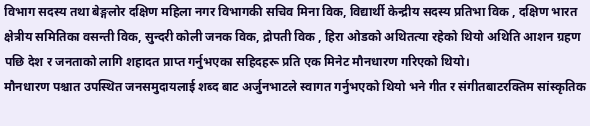विभाग सदस्य तथा बेङ्गलोर दक्षिण महिला नगर विभागकी सचिव मिना विक, विद्यार्थी केन्द्रीय सदस्य प्रतिभा विक , दक्षिण भारत क्षेत्रीय समितिका वसन्ती विक, सुन्दरी कोली जनक विक, द्रोपती विक , हिरा ओडको अथितत्या रहेको थियो अथिति आशन ग्रहण पछि देश र जनताको लागि शहादत प्राप्त गर्नुभएका सहिदहरू प्रति एक मिनेट मौनधारण गरिएको थियो।
मौनधारण पश्चात उपस्थित जनसमुदायलाई शब्द बाट अर्जुनभाटले स्वागत गर्नुभएको थियो भने गीत र संगीतबाटरक्तिम सांस्कृतिक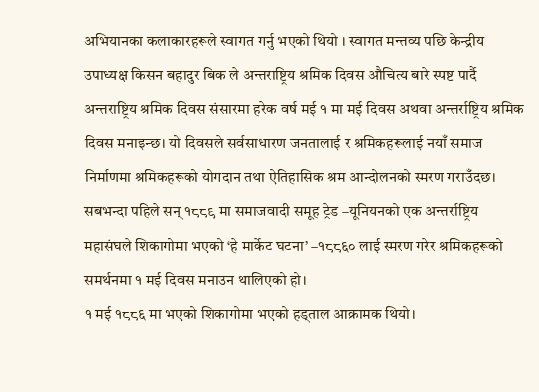अभियानका कलाकारहरूले स्वागत गर्नु भएको थियो । स्वागत मन्तव्य पछि केन्द्रीय उपाध्यक्ष किसन बहादुर बिक ले अन्तराष्ट्रिय श्रमिक दिवस औचित्य बारे स्पष्ट पार्दै अन्तराष्ट्रिय श्रमिक दिवस संसारमा हरेक वर्ष मई १ मा मई दिवस अथवा अन्तर्राष्ट्रिय श्रमिक दिवस मनाइन्छ। यो दिवसले सर्वसाधारण जनतालाई र श्रमिकहरूलाई नयाँ समाज निर्माणमा श्रमिकहरूको योगदान तथा ऐतिहासिक श्रम आन्दोलनको स्मरण गराउँदछ।
सबभन्दा पहिले सन् १८८९ मा समाजवादी समूह ट्रेड –यूनियनको एक अन्तर्राष्ट्रिय महासंघले शिकागोमा भएको ‘हे मार्केट घटना’ –१८८६० लाई स्मरण गरेर श्रमिकहरूको समर्थनमा १ मई दिवस मनाउन थालिएको हो।
१ मई १८८६ मा भएको शिकागोमा भएको हड्ताल आक्रामक थियो।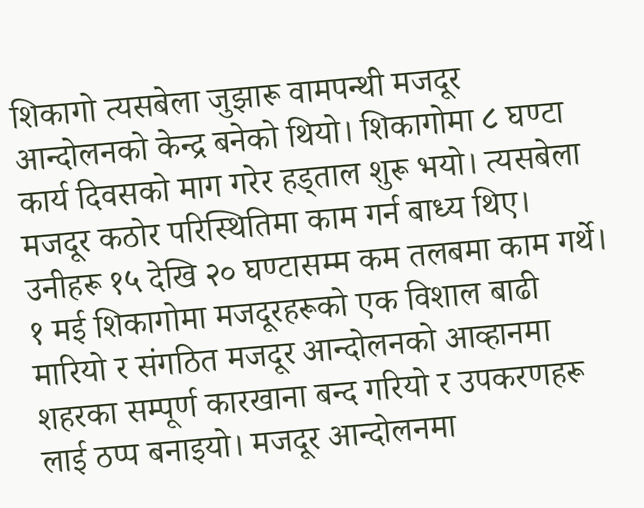शिकागो त्यसबेला जुझारू वामपन्थी मजदूर आन्दोलनको केन्द्र बनेको थियो। शिकागोमा ८ घण्टा कार्य दिवसको माग गरेर हड्ताल शुरू भयो। त्यसबेला मजदूर कठोर परिस्थितिमा काम गर्न बाध्य थिए। उनीहरू १५ देखि २० घण्टासम्म कम तलबमा काम गर्थे।
१ मई शिकागोमा मजदूरहरूको एक विशाल बाढी मारियो र संगठित मजदूर आन्दोलनको आव्हानमा शहरका सम्पूर्ण कारखाना बन्द गरियो र उपकरणहरू लाई ठप्प बनाइयो। मजदूर आन्दोलनमा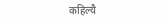कहिल्यै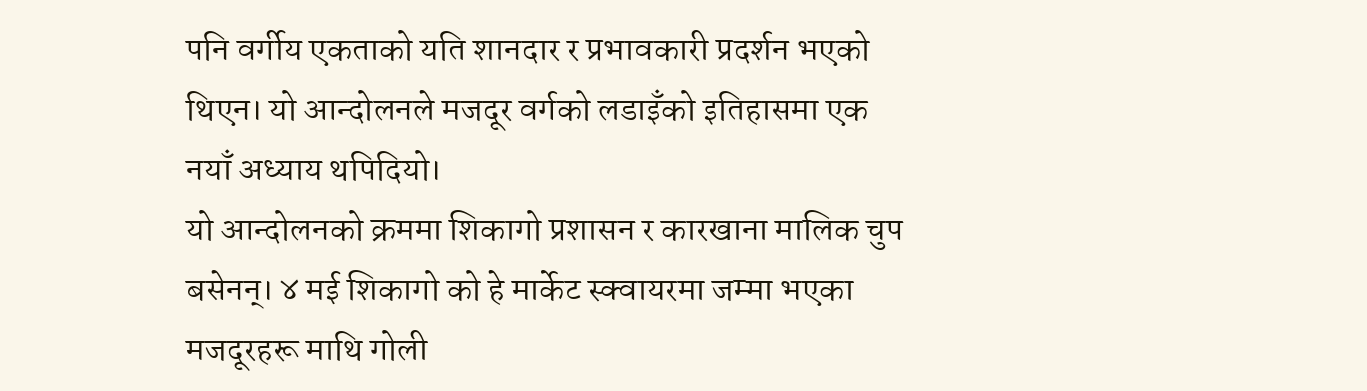पनि वर्गीय एकताको यति शानदार र प्रभावकारी प्रदर्शन भएको थिएन। यो आन्दोलनले मजदूर वर्गको लडाइँको इतिहासमा एक नयाँ अध्याय थपिदियो।
यो आन्दोलनको क्रममा शिकागो प्रशासन र कारखाना मालिक चुप बसेनन्। ४ मई शिकागो को हे मार्केट स्क्वायरमा जम्मा भएका मजदूरहरू माथि गोली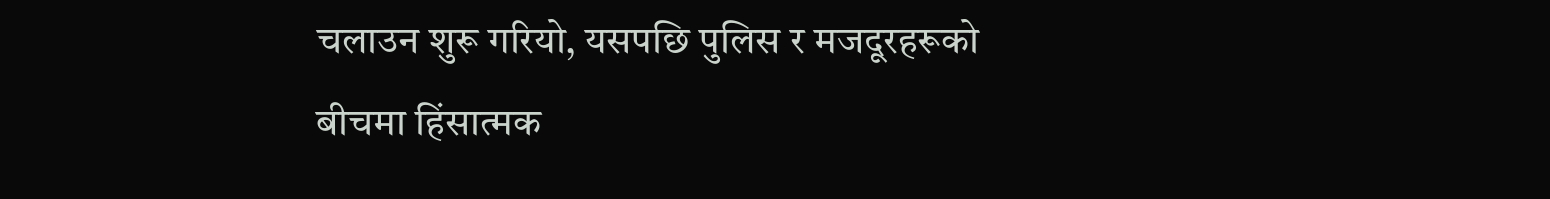चलाउन शुरू गरियो, यसपछि पुलिस र मजदूरहरूको बीचमा हिंसात्मक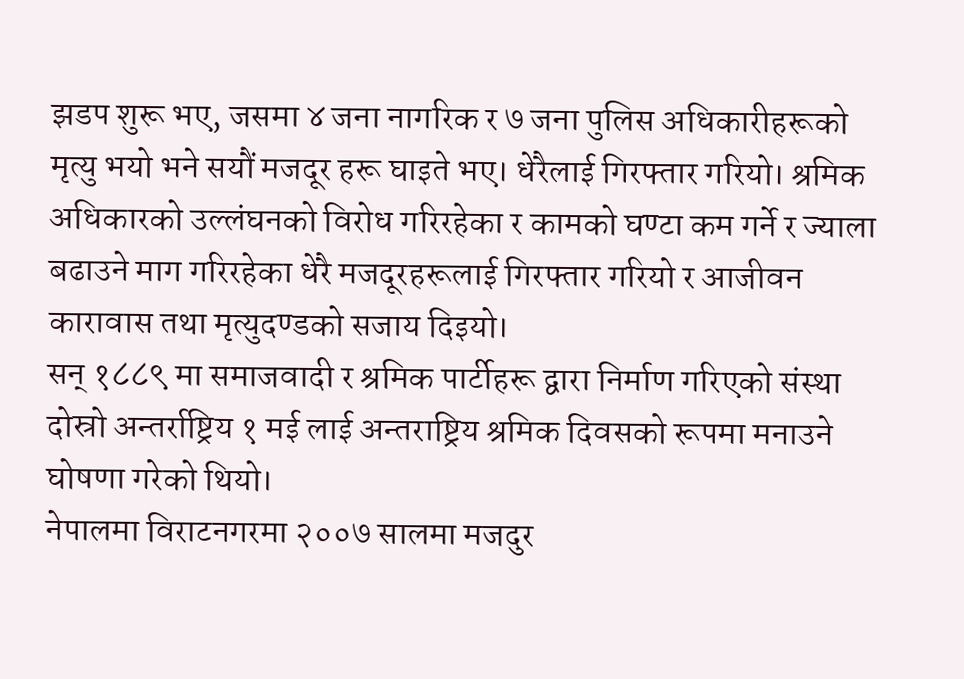झडप शुरू भए, जसमा ४ जना नागरिक र ७ जना पुलिस अधिकारीहरूको मृत्यु भयो भने सयौं मजदूर हरू घाइते भए। धेरैलाई गिरफ्तार गरियो। श्रमिक अधिकारको उल्लंघनको विरोध गरिरहेका र कामको घण्टा कम गर्ने र ज्याला बढाउने माग गरिरहेका धेरै मजदूरहरूलाई गिरफ्तार गरियो र आजीवन कारावास तथा मृत्युदण्डको सजाय दिइयो।
सन् १८८९ मा समाजवादी र श्रमिक पार्टीहरू द्वारा निर्माण गरिएको संस्था दोस्रो अन्तर्राष्ट्रिय १ मई लाई अन्तराष्ट्रिय श्रमिक दिवसको रूपमा मनाउने घोषणा गरेको थियो।
नेपालमा विराटनगरमा २००७ सालमा मजदुर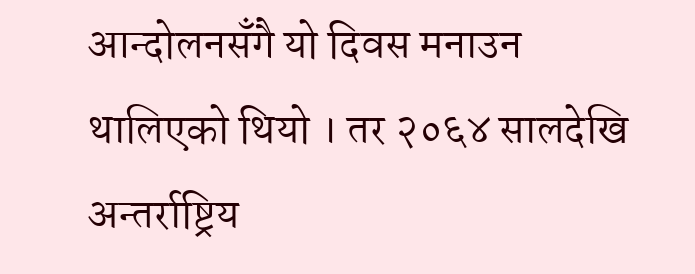आन्दोलनसँगै यो दिवस मनाउन थालिएको थियो । तर २०६४ सालदेखि अन्तर्राष्ट्रिय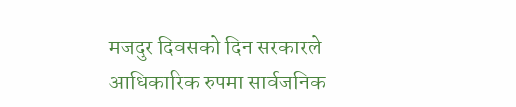मजदुर दिवसको दिन सरकारले आधिकारिक रुपमा सार्वजनिक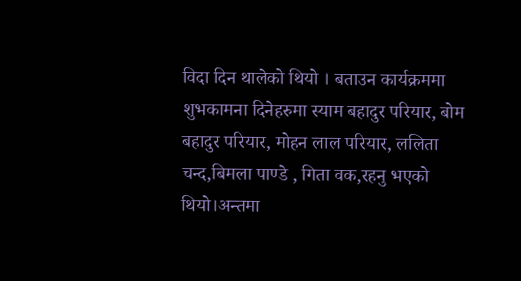विदा दिन थालेको थियो । बताउन कार्यक्रममा शुभकामना दिनेहरुमा स्याम बहादुर परियार, बोम बहादुर परियार, मोहन लाल परियार, ललिता चन्द,बिमला पाण्डे , गिता वक,रहनु भएको थियो।अन्तमा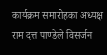कार्यक्रम समारोहका अध्यक्ष राम दत्त पाण्डेले विसर्जन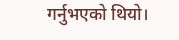गर्नुभएको थियो।